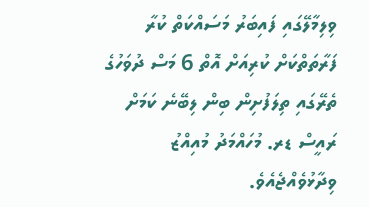ވިލިމާލޭގައި ފައިބަރު މަސައްކަތް ކުރާ ފަރާތަތްކަށް ކުރިއަށް އޮތް 6 މަސް ދުވަހުގެ ތެރޭގައި ތިލަފުށިން ބިން ލިބޭނެ ކަމަށް ރައީސް ޑރ. މުހައްމަދު މުއިއްޒު ވިދާޅުވެއްޖެއެވެ.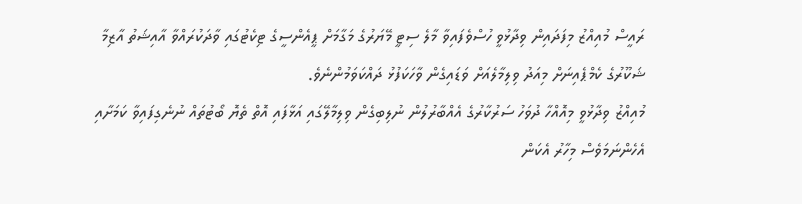ރައީސް މުއިއްޒު މިފަދައިން ވިދާޅުވީ ހުސްވެފައިވާ މާލެ ސިޓީ މޭޔަރުގެ މަގާމަށް ޕީއެންސީގެ ޓިކެޓުގައި ވާދަކުރައްވާ އާއިޝަތު އާޒިމާ ޝަކޫރުގެ ކެމްޕެއިނަށް މިއަދު ވިލިމާލެއަށް ވަޑައިގެން ވާހަކަފުޅު ދައްކަވަމުންނެވެ.
މުއިއްޒު ވިދާޅުވީ މިއޮއްހާ ދުވަހު ސަރުކާރުގެ އެއްބާރުލުން ނުލިބިގެން ވިލިމާލޭގައި އަޅާފައި އޮތް ތެޔޮ ބޯޓުތައް ނުނެގިފައިވާ ކަމަށާއި އެހެންނަމަވެސް މިހާރު އެކަން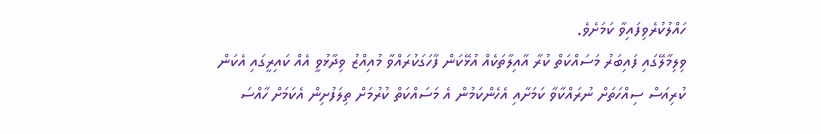ހައްލުކުރެވިފައިވާ ކަމަށެވެ.
ވިލިމާލޭގައި ފައިބަރު މަސައްކަތް ކުރާ އާއިލާތަކެއް އުޅޭކަން ފާހަގަކުރައްވާ މުއިއްޒު ވިދާޅުވީ އެއް ކައިރީގައި އެކަން ކުރިއަސް ސިއްހަތަށް ނުރައްކާވާ ކަމަށާއި އެހެންކަމުން އެ މަސައްކަތް ކުރުމަށް ތިލަފުށިން އެކަމަށް ހާއްސަ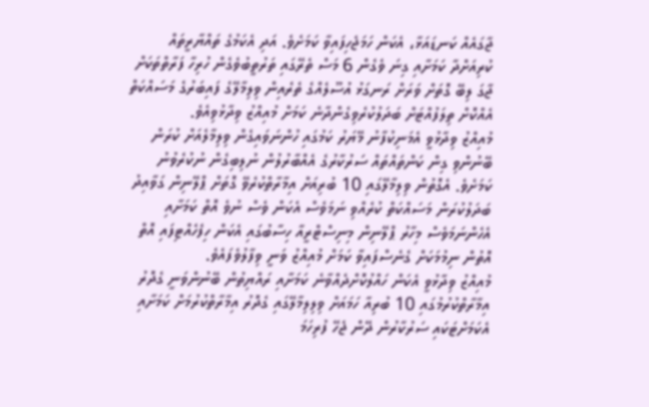ޖާގައެއް ކަނޑައަޅާ، އެކަން ހަމަޖެހިފައިވާ ކަމަށެވެ. އަދި އެކަމުގެ ތައްޔާރީތައް ކުރިއަށްދާ ކަމަށާއި ގިނަ ވެގެން 6 މަސް ތެރޭގައި ތަރުތީބުވެގެން ހުރިހާ ފަރާތްތަކަށް ޖާގަ ލިބޭ ގޮތަށް ވަރަށް ރަނގަޅު އުސޫލެއްގެ ތެރެއިން ވިލިމާލޭގެ ފައިބަރުގެ މަސައްކަތް އެއްކޮށް ތިލަފުއްޓަށް ބަދަލުކުރެވިގެންދާނެ ކަމަށް މުއިއްޒު ވިދާޅުވިއެވެ.
މުއިއްޒު ވިދާޅުވީ އެމަނިކުފާނު މޭޔަރު ކަމުގައި ހުންނަވައިގެން ވިލިމާލެއަށް ކުރަން ބޭނުންވި ގިން ކަންތައްތައް ސަރުކާރުގެ އެއްބާރުލުން ނުލިބިގެން ނުކުރެވުނު ކަމަށެވެ. އެގޮތުން ވިލިމާލޭގައި 10 ބުރިއަށް އިމާރާތްކުރެވޭ ގޮތަށް ޕްލޭނިން ގަވާއިދު ބަދަލުކުރަން މަސައްކަތް ކުރެއްވި ނަމަވެސް އެކަން ވެސް ނުވެ އޮތް ކަމަށާއި އެހެންނަމަވެސް މިހާރު ޕްލޭނިން މިނިސްޓްރީއާ ހިސާބުގައި އެކަން ހިފެހެއްޓިފައި އޮތް އޮތުން ނިމުމަކަށް ގެނެސްފައިވާ ކަމަށް މުއިއްޒު ވަނީ ވިފާލުވެފައެވެ.
މުއިއްޒު ވިދާޅުވީ އެކަން ހައްލުކޮށްދެއްވާނެ ކަމަށާއި ރައްޔިތުން ބޭނުންވަނީ ގެދޮރު އިމާރާތްކުރުމުގައި 10 ބުރިއާ ހަމައަށް ވިލިލިމާލޭގައި ގެދޮރު އިމާރާތްކުރުމަށް ކަމަށާއި އެކަމަށްޓަކައި ސަރުކާރުން ދޭން ޖެހޭ ފުރިހަމަ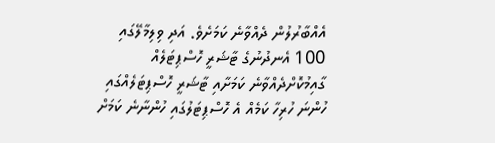އެއްބާރުލުން ދެއްވާނެ ކަމަށެވެ. އަދި ވިލިމާލޭގައި 100 އެނދުނުގެ ޓާޝަރީ ހޮސްޕިޓަލެއް ގާއިމުކޮށްދެއްވާނެ ކަމަށާއި ޓާޝަރީ ހޮސްޕިޓަލެއްގައި ހުންނަ ހުރިހާ ކަމެއް އެ ހޮސްޕިޓަލުގައި ހުންނާނެ ކަމަށް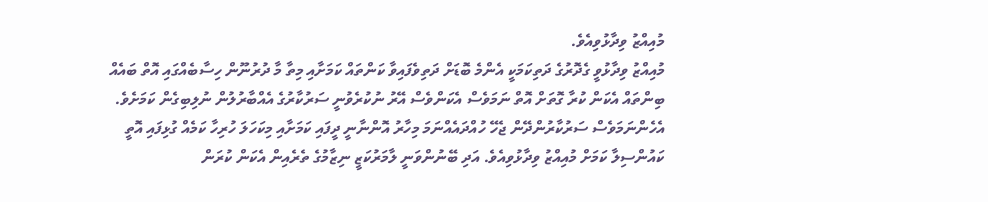މުއިއްޒު ވިދާޅުވިއެވެ.
މުއިއްޒު ވިދާޅުވީ ގެދޮރުގެ ދަތިކަމަކީ އެންމެ ބޮޑަށް ދަތިވެފައިވާ ކަންތައް ކަމަށާއި މިތާ މާ ދުރުނޫން ހިސާބެއްގައި އޮތް ބައެއް ބިންތައް އެކަން ކުރާ ގޮތަށް އޮތް ނަމަވެސް އެކަންވެސް އޭރު ނުކުރެވުނީ ސަރުކާރުގެ އެއްބާރުލުން ނުލިބިގެން ކަމަށެވެ. އެހެންނަމަވެސް ސަރުކާރުންދޭން ޖެހޭ ހުއްދައެއްނަމަ މިހާރު އޮންނާނީ ދީފައި ކަމަށާއި މިކަހަލަ ހުރިހާ ކަމެއް ގުޅިފައި އޮތީ ކައުންސިލާ ކަމަށް މުއިއްޒު ވިދާޅުވިއެވެ. އަދި ބޭނުންވަނީ ލާމަރުކަޒީ ނިޒާމުގެ ތެރެއިން އެކަން ކުރަން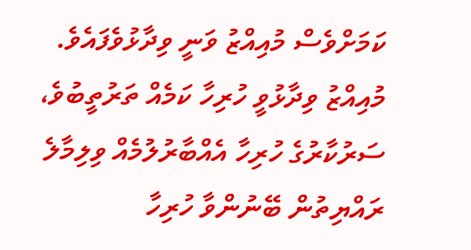ކަމަށްވެސް މުއިއްޒު ވަނީ ވިދާޅުވެފައެވެ.
މުއިއްޒު ވިދާޅުވީ ހުރިހާ ކަމެއް ތަރުތީބުވެ، ސަރުކާރުގެ ހުރިހާ އެއްބާރުލުމެއް ވިލިމާލެ ރައްޔިތުން ބޭނުންވާ ހުރިހާ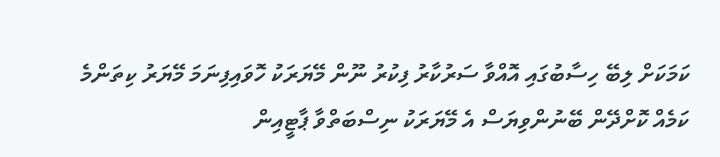ކަމަކަށް ލިބޭ ހިސާބުގައި އޮއްވާ ސަރުކާރު ފިކުރު ނޫން މޭޔަރަކު ހޮވައިފިނަމަ މޭޔަރު ކިތަންމެ ކަމެއް ކޮށްދޭން ބޭނުންވިޔަސް އެ މޭޔަރަކު ނިސްބަތްވާ ޕާޓީއިން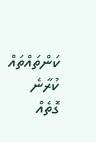ކަންތައްތައް ކުރާނެ ގޮތެއް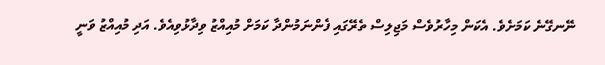ނޭނގޭނެ ކަމަށެވެ. އެކަން މިހާރުވެސް މަޖިލިސް ތެރޭގައި ފެންނަމުންދާ ކަމަށް މުއިއްޒު ވިދާޅުވިއެވެ. އަދި މުއިއްޒު ވަނީ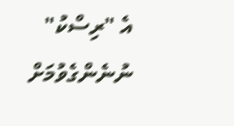އެ "ރިސްކު" ނުނެންގެވުމަށް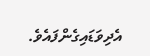އެދިވަޑައިގެންފައެވެ.